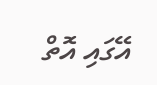އޭގައި އޮތް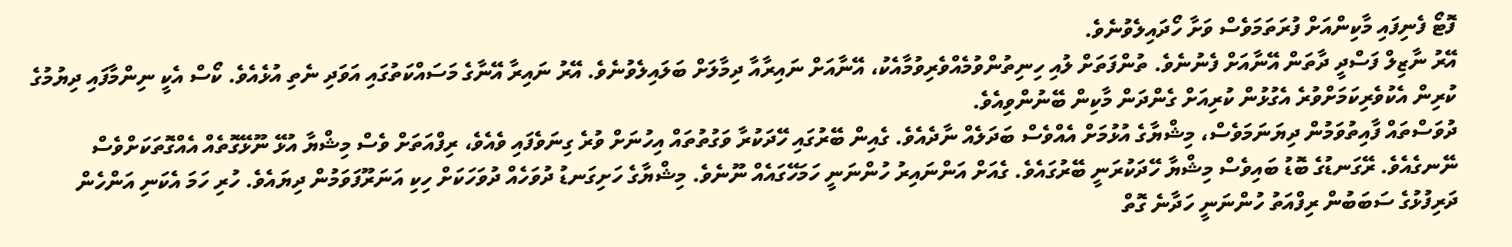ފޮޓޯ ފެނިފައި މާކިންއަށް ފުރަތަމަވެސް ވަށާ ހޯދައިލެވުނެވެ.
އޭރު ނާޒިލް ފަސްދީ ދާތަން އޭނާއަށް ފެނުނެވެ. ތުންފަތަށް ލުއި ހިނިތުންވުމެއްވެރިވުމާއެކު، އޭނާއަށް ނައިރާއާ ދިމާލަށް ބަލައިލެވުނެވެ. އޭރު ނައިރާ އޭނާގެ މަސައްކަތުގައި އަވަދި ނެތި އުޅެއެވެ. ކޯސް އެކީ ނިންމާފައި ދިޔުމުގެ ކުރިން އެކުވެރިކަމަށްވުރެ އެގުޅުން ކުރިއަށް ގެންދަން މާކިން ބޭނުންވިއެވެ.
ދުވަސްތައް ފާއިތުވަމުން ދިޔަނަމަވެސް، މިޝްޔާގެ އުޅުމަށް އެއްވެސް ބަދަލެއް ނާދެއެވެ. ގެއިން ބޭރުގައި ހޭދަކުރާ ވަގުތުތައް އިހުނަށް ވުރެ ގިނަވެފައި ވެއެވެ، ރިފްއަތަށް ވެސް މިޝްޔާ އުޅޭ ނޫޅޭގޮތެއް އެއްގޮތަކަށްވެސް ނޭނގެއެވެ. ރޭގަނޑުގެ ބޮޑު ބައިވެސް މިޝްޔާ ހޭދަކުރަނީ ބޭރުގައެވެ. ގެއަށް އަންނައިރު ހުންނަނީ ހަމަހޭގައެއް ނޫނެވެ. މިޝްޔާގެ ހަށިގަނޑު ދުވަހެއް ދުވަހަކަށް ހިކި އަނަރޫފަވަމުން ދިޔައެވެ. ހުރި ހަމަ އެކަނި އަންހެން ދަރިފުޅުގެ ސަބަބުން ރިފްއަތު ހުންނަނީ ހަދާނެ ގޮތް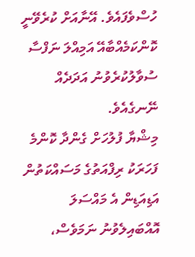ހުސްވެފައެވެ. އޭނާއަށް ކުރެވޭނީ ކޮންކަމެއްބާއޭ އަމިއްލަ ނަފްސާ ސުވާލުކުރެވުނު އަދަދެއް ނޭނގެއެވެ.
މިޝްޔާ ފުލުހަށް ގެންދާ ކޮންމެ ފަހަރަކު ރިފްއަތުގެ މަސައްކަތުން އަޑިއަޑިން އެ މައްސަލަ އޮއްބައިލެވުނު ނަމަވެސް،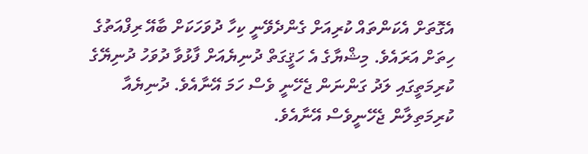އެގޮތަށް އެކަންތައް ކުރިއަށް ގެންދެވޭނީ ކިހާ ދުވަހަކަށް ބާއޭ ރިފްއަތުގެ ހިތަށް އަރައެވެ. މިޝްޔާގެ އެ ހަޤީގަތް ދުނިޔެއަށް ފާޅުވާ ދުވަހު ދުނިޔޭގެ ކުރިމަތީގައި ލަދު ގަންނަން ޖެހޭނީ ވެސް ހަމަ އޭނާއެވެ. ދުނިޔެއާ ކުރިމަތިލާން ޖެހޭނީވެސް އޭނާއެވެ.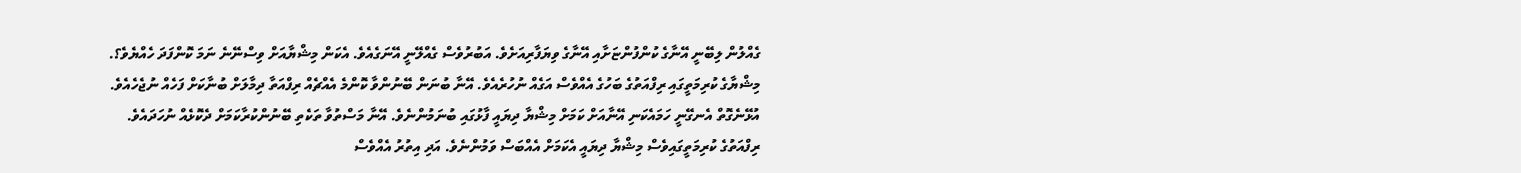ގެއްލުން ލިބޭނީ އޭނާގެ ކުންފުންޏަށާއި އޭނާގެ ވިޔަފާރިއަށެވެ. އަބުރުވެސް ގެއްލޭނީ އޭނަގެއެވެ. އެކަން މިޝްޔާއަށް ވިސްނޭނެ ނަމަ ކޮންފަދަ ހެއްޔެވެ؟.
މިޝްޔާގެ ކުރިމަތީގައި ރިފްއަތުގެ ބަހުގެ އެއްވެސް އަގެއް ނުހުރެއެވެ. އޭނާ ބުނަން ބޭނުންވާ ކޮންމެ އެއްޗެއް ރިފްއަތާ ދިމާލަށް ބުނާކަށް ފަހެއް ނުޖެހެއެވެ. އުޅޭނެގޮތް އެނގޭނީ ހަމައެކަނި އޭނާއަށް ކަމަށް މިޝްޔާ ދިޔައީ ފާޅުގައި ބުނަމުންނެވެ. އޭނާ މަސްތުވާ ތަކެތި ބޭނުންކުރާކަމަށް ދެކޮޅެއް ނުހަދައެވެ. ރިފްއަތުގެ ކުރިމަތީގައިވެސް މިޝްޔާ ދިޔައީ އެކަމަށް އެއްބަސް ވަމުންނެވެ. އަދި އިތުރު އެއްވެސް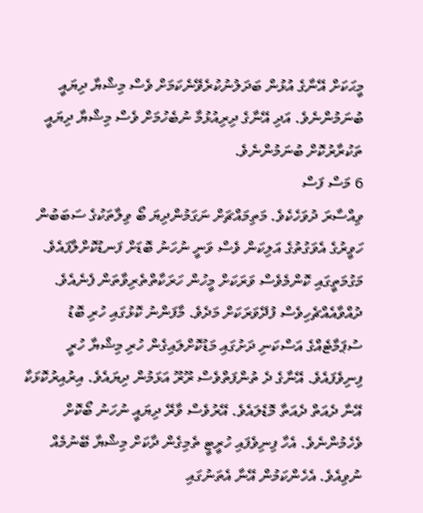މީޙަކަށް އޭނާގެ އުޅުން ބަދަލުނުކުރެވޭނެކަމަށް ވެސް މިޝްޔާ ދިޔައީ ބުނަމުންނެވެ. އަދި އޭނާގެ ދިރިއުޅުމާ ނުބެހުމަށް ވެސް މިޝްޔާ ދިޔައީ ތަކުރާރުކޮށް ބުނަމުންނެވެ.
6 މަސް ފަސް
ވިއްސާރަ ދުވަހެކެވެ. މަތިމައްޗަށް ނަގަމުންދިޔަ ބޯ ވިލާތަކުގެ ސަބަބުން ހަވީރުގެ އެވަގުތުގެ އަލިކަން ވެސް ވަނީ ނުހަނު ބޮޑަށް ފަނޑުކޮށްލާފައެވެ. މަގުމަތީގައި ކޮންމެވެސް ވަރަކަށް މީހުން ހަރަކާތްތެރިވާތަން ފެނެއެވެ. ދުއްވާއެއްޗެހިވެސް ފުދޭވަރަކަށް މަދެވެ. މާފަންނު ކޮޅުގައި ހުރި ބޮޑު ސުޕަމާޓެއްގެ އަސްކަނި ދަށުގައި މަޑުކޮށްލައިގެން ހުރި މިޝްޔާ ހުރީ ފިނިވެފައެވެ. އޭނާގެ ދެ ތުންފަތްވެސް ރޫރޫ އަޅަމުން ދިޔައެވެ. އިރުއިރުކޮޅަކާ އޭނާ ދެއަތް ދެއަތާ މޮޑެލައެވެ. އޭރުވެސް ވާރޭ ދިޔައީ ނުހަނު ބޯކޮށް ވެހެމުންނެވެ. އެހާ ފިނިވެފައި ހުރީޓީ ތެމިގެން ދާކަށް މިޝްޔާ ބޭނުމެއް ނުވިއެވެ. އެހެންކަމުން އޭނާ އެތަނުގައި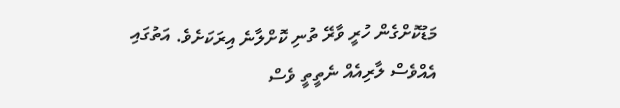މަޑުކޮށްގެން ހުރީ ވާރޭ ތުނި ކޮށްލާނެ އިރަކަށެވެ. އަތުގައި އެއްވެސް ލާރިއެއް ނެތީތީ ވެސް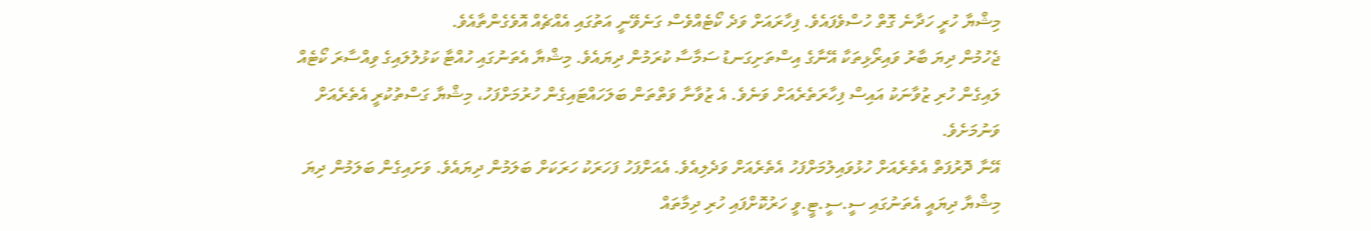މިޝްޔާ ހުރީ ހަދާނެ ގޮތް ހުސްވެފައެވެ. ފިހާރައަށް ވަދެ ކޯޓެއްވެސް ގަނެވޭނީ އަތުގައި އެއްޗެއް އޮވެގެންތާއެވެ.
ޖެހުމުން ދިޔަ ބާރު ވައިރޯޅިތަކާ އޭނާގެ އިސްތަށިގަނޑު ސަމާސާ ކުރަމުން ދިޔައެވެ. މިޝްޔާ އެތަނުގައި ހުއްޓާ ކަޅުލުލައިގެ ވިއްސާރަ ކޯޓެއް ލައިގެން ހުރި ޒުވާނަކު އައިސް ފިހާރަތެރެއަށް ވަނެވެ. އެ ޒުވާނާ ވަތްތަން ބަލަހައްޓައިގެން ހުރުމަށްފަހު، މިޝްޔާ ގަސްތުކުރީ އެތެރެއަށް ވަނުމަށެވެ.
އޭނާ ދޮރުފަތް އެތެރެއަށް ހުޅުވައިލުމަށްފަހު އެތެރެއަށް ވަދެލިއެވެ. އެއަށްފަހު ފަހަރަކު ހަރަކަށް ބަލަމުން ދިޔައެވެ. ވަށައިގެން ބަލަމުން ދިޔަ މިޝްޔާ ދިޔައީ އެތަނުގައި ސީ.ސީ.ޓީ.ވީ ހަރުކޮށްފައި ހުރި ދިމާތައް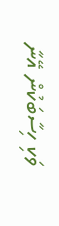ވަކި ހިސާބަކުން އޭނާ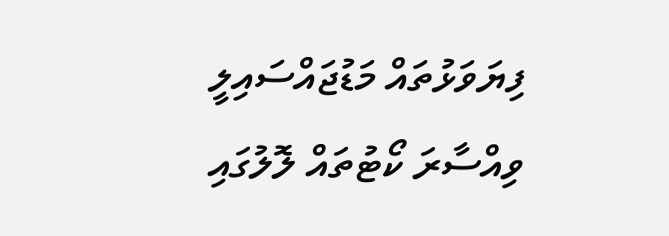ފިޔަވަޅުތައް މަޑުޖައްސައިލީ ވިއްސާރަ ކޯޓުތައް ލޮލުގައި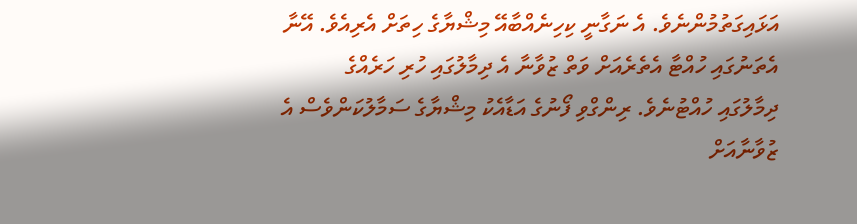އަޅައިގަތުމުންނެވެ. އެ ނަގާނީ ކިހިނެއްބާއޭ މިޝްޔާގެ ހިތަށް އެރިއެވެ. އޭނާ އެތަނުގައި ހުއްޓާ އެތެރެއަށް ވަތް ޒުވާނާ އެ ދިމާލުގައި ހުރި ހަރެއްގެ ދިމާލުގައި ހުއްޓުނެވެ. ރިންގްވި ފޯނުގެ އަޑާއެކު މިޝްޔާގެ ސަމާލުކަންވެސް އެ ޒުވާނާއަށް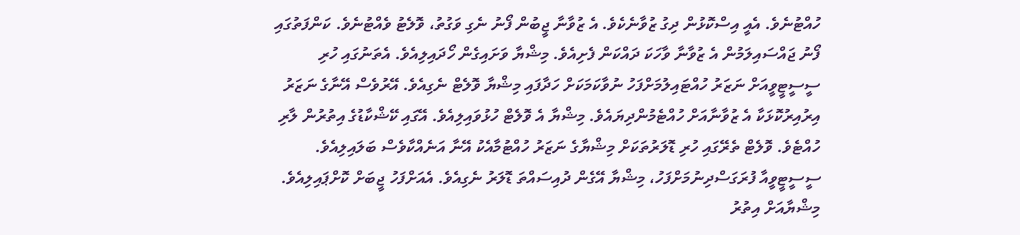ހުއްޓުނެވެ. އެއީ އިސްކޮޅުން ދިގު ޒުވާނެކެވެ. އެ ޒުވާނާ ޖީބުން ފޯނު ނެގި ވަގުތު، ވޮލެޓު ވެއްޓުނެވެ. ކަންފަތުގައި ފޯނު ޖައްސައިލަމުން އެ ޒުވާނާ ވާހަކަ ދައްކަން ފެށިއެވެ. މިޝްޔާ ވަށައިގެން ހޯދައިލިއެވެ. އެތަނުގައި ހުރި ސީސީޓީވީއަށް ނަޒަރު ހުއްޓައިލުމަށްފަހު ނުވާކަމަކަށް ހަދާފައި މިޝްޔާ ވޮލެޓް ނެގިއެވެ. އޭރުވެސް އޭނާގެ ނަޒަރު އިރުއިރުކޮޅަކާ އެ ޒުވާނާއަށް ހުއްޓެމުންދިޔައެވެ. މިޝްޔާ އެ ވޮލެޓް ހުޅުވައިލިއެވެ. އޭގައި ކޭޝްކާޑުގެ އިތުރުން ލާރި ހުއްޓެވެ. ވޮލެޓް ތެރޭގައި ހުރި ޑޮލަރުތަކަށް މިޝްޔާގެ ނަޒަރު ހުއްޓުމާއެކު އޭނާ އަނެއްކާވެސް ބަލައިލިއެވެ. ސީސީޓީވީއާ ފުރަގަސްދިނުމަށްފަހު، މިޝްޔާ އޭގެން ދުއިސައްތަ ޑޮލަރު ނެގިއެވެ. އެއަށްފަހު ޖީބަށް ކޮށްޕައިލިއެވެ. މިޝްޔާއަށް އިތުރު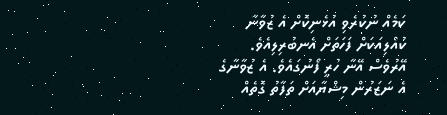ކަމެއް ނުކުރެވި އުޅެނިކޮށް އެ ޒުވާނާ ކުއްލިއަކަށް ފަހަތަށް އެނބުރިލިއެވެ. އޭރުވެސް އޭނާ ހުރީ ފޯނުގައެވެ. އެ ޒުވާނާގެ އެ ނަޒަރުން މިޝްޔާއަށް ތަފާތު ގޮތެއް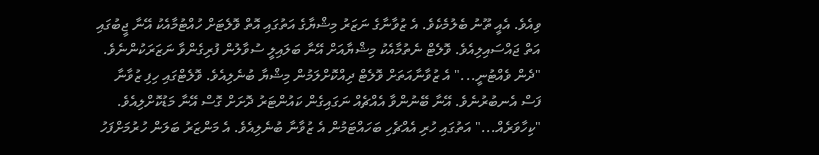ވިއެވެ. އެއީ ތޫނު ބެލުމެކެވެ. އެ ޒުވާނާގެ ނަޒަރު މިޝްޔާގެ އަތުގައި އޮތް ވޮލެޓަށް ހުއްޓުމާއެކު އޭނާ ޖީބުގައި އަތް ޖައްސައިލިއެވެ. ވޮލެޓް ނެތުމާއެކު މިޝްޔާއަށް އޭނާ ބަލައިލީ ސުވާލުން ފުރިގެންވާ ނަޒަރަކުންނެވެ.
"ދެން ވެއްޓުނީ..." އެ ޒުވާނާއަތަށް ވޮލެޓް ދިއްކޮށްލަމުން މިޝްޔާ ބުނެލިއެވެ. ވޮލެޓްގައި ހިފި ޒުވާނާ ފަސް އެނބުރުނެވެ. އޭނާ ބޭނުންވާ އެއްޗެއް ނަގައިގެން ކައުންޓަރު ދޮށަށް ގޮސް އޭނާ މަޑުކޮށްލިއެވެ.
"ކިހާވަރެއް..." އަތުގައި ހުރި އެއްޗެހި ބަހައްޓަމުން އެ ޒުވާނާ ބުނެލިއެވެ. އެ މަންޒަރު ބަލަން ހުރުމަށްފަހު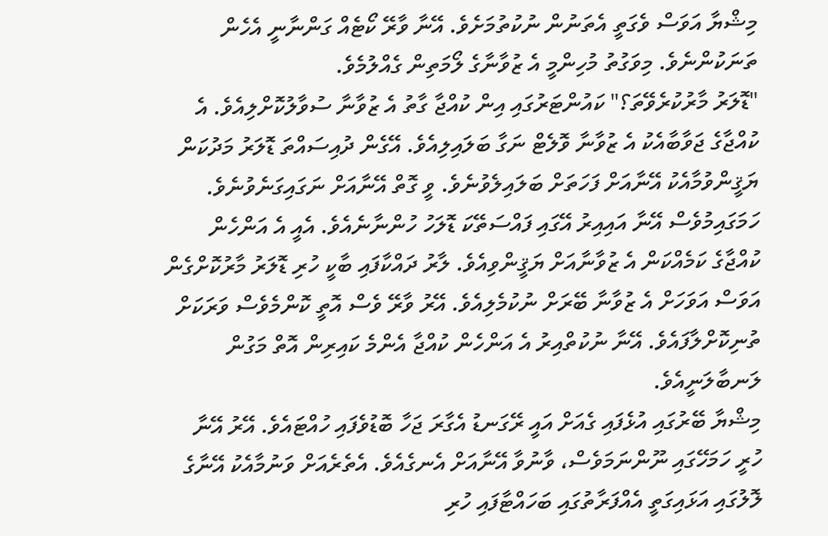މިޝްޔާ އަވަސް ވެގަތީ އެތަނުން ނުކުތުމަށެވެ. އޭނާ ވާރޭ ކޯޓެއް ގަންނާނީ އެހެން ތަނަކުންނެވެ. މިވަގުތު މުހިންމީ އެ ޒުވާނާގެ ލޯމަތިން ގެއްލުމެވެ.
"ޑޮލަރު މާރުކުރެވޭތަ؟" ކައުންޓަރުގައި އިން ކުއްޖާ ގާތު އެ ޒުވާނާ ސުވާލުކޮށްލިއެވެ. އެ ކުއްޖާގެ ޖަވާބާއެކު އެ ޒުވާނާ ވޮލެޓް ނަގާ ބަލައިލިއެވެ. އޭގެން ދުއިސައްތަ ޑޮލަރު މަދުކަން ޔަޤީންވުމާއެކު އޭނާއަށް ފަހަތަށް ބަލައިލެވުނެވެ. ވީ ގޮތް އޭނާއަށް ނަގައިގަނެވުނެވެ. ހަމަގައިމުވެސް އޭނާ އައިއިރު އޭގައި ފައްސަތޭކަ ޑޮލަހު ހުންނާނެއެވެ. އެއީ އެ އަންހެން ކުއްޖާގެ ކަމެއްކަން އެ ޒުވާނާއަށް ޔަޤީންވިއެވެ. ލާރު ދައްކާފައި ބާކީ ހުރި ޑޮލަރު މާރުކޮށްގެން އަވަސް އަވަހަށް އެ ޒުވާނާ ބޭރަށް ނުކުމެލިއެވެ. އޭރު ވާރޭ ވެސް އޮތީ ކޮންމެވެސް ވަރަކަށް ތުނިކޮށްލާފައެވެ. އޭނާ ނުކުތްއިރު އެ އަންހެން ކުއްޖާ އެންމެ ކައިރިން އޮތް މަގުން ލަނބާލަނީއެވެ.
މިޝްޔާ ބޭރުގައި އުޅެފައި ގެއަށް އައީ ރޭގަނޑު އެގާރަ ޖަހާ ބޮޑުވެފައި ހުއްޓައެވެ. އޭރު އޭނާ ހުރީ ހަމަހޭގައި ނޫންނަމަވެސް، ވާނުވާ އޭނާއަށް އެނގެއެވެ. އެތެރެއަށް ވަނުމާއެކު އޭނާގެ ލޮލުގައި އަޅައިގަތީ އެއްފަރާތުގައި ބަހައްޓާފައި ހުރި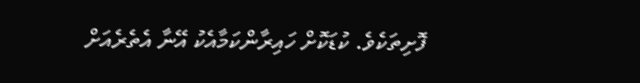ފޮށިތަކެވެ. ކުޑަކޮށް ހައިރާންކަމާއެކު އޭނާ އެތެރެއަށް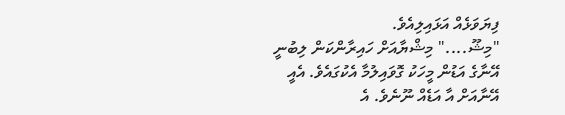ފިޔަވަޅެއް އަޅައިލިއެވެ.
"މިޝޫ...." މިޝްޔާއަށް ހައިރާންކަން ލިބުނީ އޭނާގެ އަޑުން މީހަކު ގޮވައިލުމާ އެކުގައެވެ. އެއީ އޭނާއަށް އާ އަޑެއް ނޫނެވެ. އެ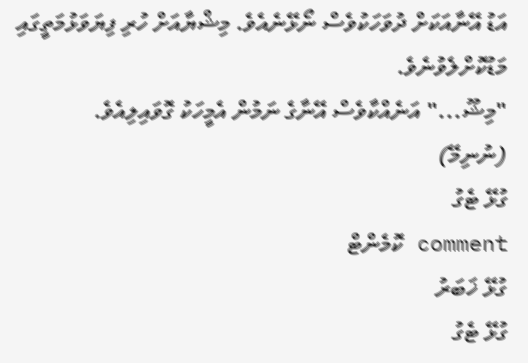އަޑު އޭނާއަކަށް ދުވަހަކުވެސް ނޯޅޭނެއެވެ. މިޝްޔާއަށް ހުރި ފިޔަވަޅުމަތީގައި މަޑުކޮށްލެވުނެވެ.
"މިޝޫ..." އަނެއްކާވެސް އޭނާގެ ނަމުން އެމީހަކު ގޮވައިލިއެވެ.
(ނުނިމޭ)
ގުޅޭ ޓެގު
comment ކޮމެންޓް
ގުޅޭ ޚަބަރު
ގުޅޭ ޓެގު